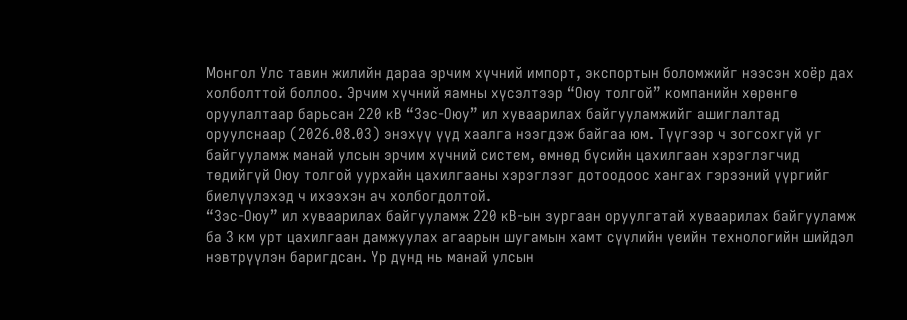Монгол Улс тавин жилийн дараа эрчим хүчний импорт, экспортын боломжийг нээсэн хоёр дах холболттой боллоо. Эрчим хүчний яамны хүсэлтээр “Оюу толгой” компанийн хөрөнгө оруулалтаар барьсан 220 кВ “Зэс-Оюу” ил хуваарилах байгууламжийг ашиглалтад оруулснаар (2026.08.03) энэхүү үүд хаалга нээгдэж байгаа юм. Түүгээр ч зогсохгүй уг байгууламж манай улсын эрчим хүчний систем, өмнөд бүсийн цахилгаан хэрэглэгчид төдийгүй Оюу толгой уурхайн цахилгааны хэрэглээг дотоодоос хангах гэрээний үүргийг биелүүлэхэд ч ихээхэн ач холбогдолтой.
“Зэс-Оюу” ил хуваарилах байгууламж 220 кВ-ын зургаан оруулгатай хуваарилах байгууламж ба 3 км урт цахилгаан дамжуулах агаарын шугамын хамт сүүлийн үеийн технологийн шийдэл нэвтрүүлэн баригдсан. Үр дүнд нь манай улсын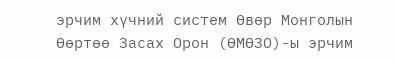эрчим хүчний систем Өвөр Монголын Өөртөө Засах Орон (ӨМӨЗО)-ы эрчим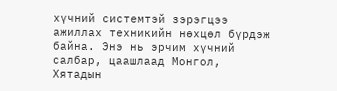хүчний системтэй зэрэгцээ ажиллах техникийн нөхцөл бүрдэж байна. Энэ нь эрчим хүчний салбар, цаашлаад Монгол, Хятадын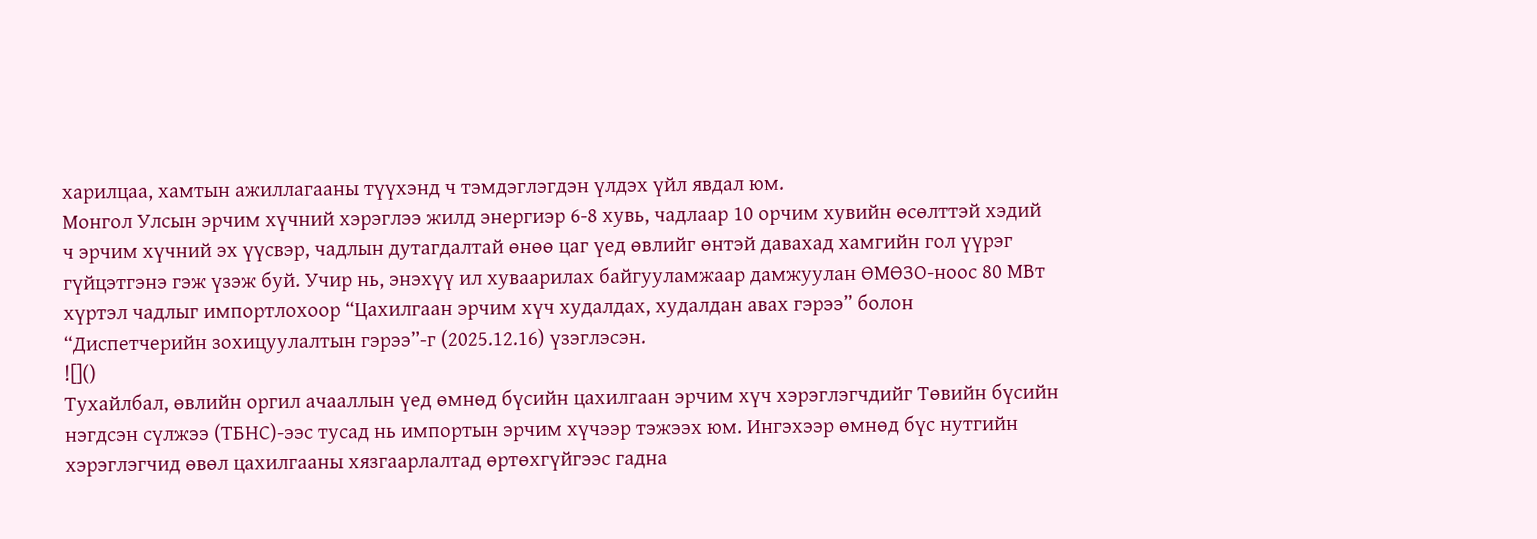харилцаа, хамтын ажиллагааны түүхэнд ч тэмдэглэгдэн үлдэх үйл явдал юм.
Монгол Улсын эрчим хүчний хэрэглээ жилд энергиэр 6-8 хувь, чадлаар 10 орчим хувийн өсөлттэй хэдий ч эрчим хүчний эх үүсвэр, чадлын дутагдалтай өнөө цаг үед өвлийг өнтэй давахад хамгийн гол үүрэг гүйцэтгэнэ гэж үзэж буй. Учир нь, энэхүү ил хуваарилах байгууламжаар дамжуулан ӨМӨЗО-ноос 80 МВт хүртэл чадлыг импортлохоор “Цахилгаан эрчим хүч худалдах, худалдан авах гэрээ” болон “Диспетчерийн зохицуулалтын гэрээ”-г (2025.12.16) үзэглэсэн.
![]()
Тухайлбал, өвлийн оргил ачааллын үед өмнөд бүсийн цахилгаан эрчим хүч хэрэглэгчдийг Төвийн бүсийн нэгдсэн сүлжээ (ТБНС)-ээс тусад нь импортын эрчим хүчээр тэжээх юм. Ингэхээр өмнөд бүс нутгийн хэрэглэгчид өвөл цахилгааны хязгаарлалтад өртөхгүйгээс гадна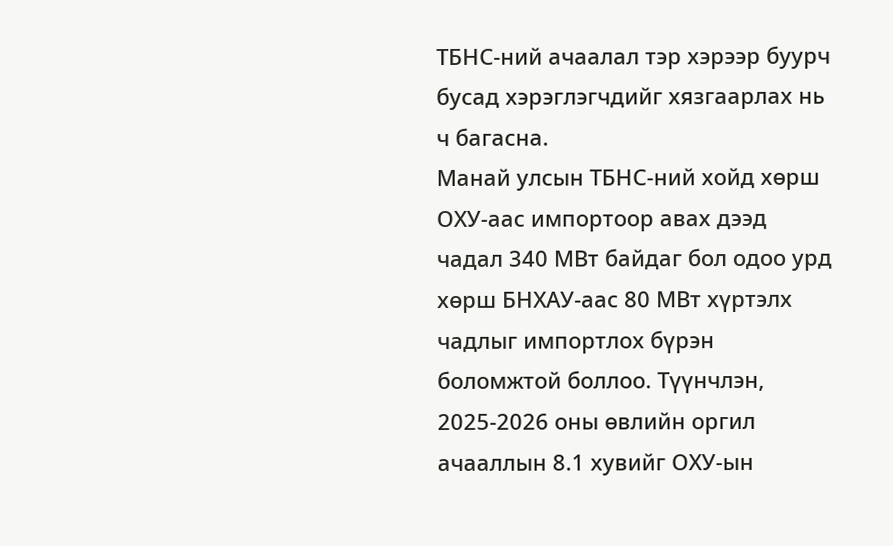ТБНС-ний ачаалал тэр хэрээр буурч бусад хэрэглэгчдийг хязгаарлах нь ч багасна.
Манай улсын ТБНС-ний хойд хөрш ОХУ-аас импортоор авах дээд чадал 340 МВт байдаг бол одоо урд хөрш БНХАУ-аас 80 МВт хүртэлх чадлыг импортлох бүрэн боломжтой боллоо. Түүнчлэн, 2025-2026 оны өвлийн оргил ачааллын 8.1 хувийг ОХУ-ын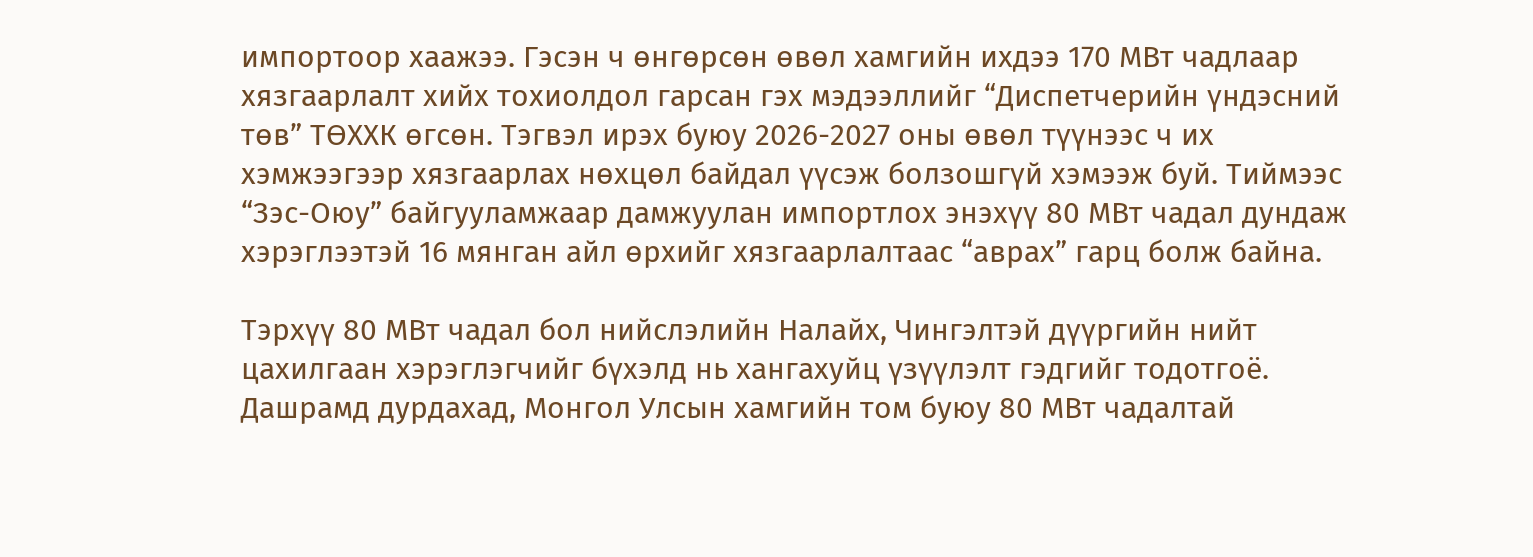импортоор хаажээ. Гэсэн ч өнгөрсөн өвөл хамгийн ихдээ 170 МВт чадлаар хязгаарлалт хийх тохиолдол гарсан гэх мэдээллийг “Диспетчерийн үндэсний төв” ТӨХХК өгсөн. Тэгвэл ирэх буюу 2026-2027 оны өвөл түүнээс ч их хэмжээгээр хязгаарлах нөхцөл байдал үүсэж болзошгүй хэмээж буй. Тиймээс “Зэс-Оюу” байгууламжаар дамжуулан импортлох энэхүү 80 МВт чадал дундаж хэрэглээтэй 16 мянган айл өрхийг хязгаарлалтаас “аврах” гарц болж байна.

Тэрхүү 80 МВт чадал бол нийслэлийн Налайх, Чингэлтэй дүүргийн нийт цахилгаан хэрэглэгчийг бүхэлд нь хангахуйц үзүүлэлт гэдгийг тодотгоё. Дашрамд дурдахад, Монгол Улсын хамгийн том буюу 80 МВт чадалтай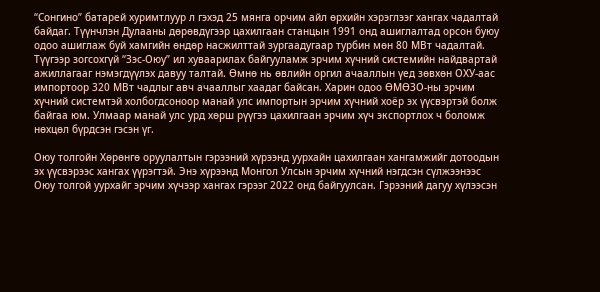“Сонгино” батарей хуримтлуур л гэхэд 25 мянга орчим айл өрхийн хэрэглээг хангах чадалтай байдаг. Түүнчлэн Дулааны дөрөвдүгээр цахилгаан станцын 1991 онд ашиглалтад орсон буюу одоо ашиглаж буй хамгийн өндөр насжилттай зургаадугаар турбин мөн 80 МВт чадалтай.
Түүгээр зогсохгүй “Зэс-Оюу” ил хуваарилах байгууламж эрчим хүчний системийн найдвартай ажиллагааг нэмэгдүүлэх давуу талтай. Өмнө нь өвлийн оргил ачааллын үед зөвхөн ОХУ-аас импортоор 320 МВт чадлыг авч ачааллыг хаадаг байсан. Харин одоо ӨМӨЗО-ны эрчим хүчний системтэй холбогдсоноор манай улс импортын эрчим хүчний хоёр эх үүсвэртэй болж байгаа юм. Улмаар манай улс урд хөрш рүүгээ цахилгаан эрчим хүч экспортлох ч боломж нөхцөл бүрдсэн гэсэн үг.

Оюу толгойн Хөрөнгө оруулалтын гэрээний хүрээнд уурхайн цахилгаан хангамжийг дотоодын эх үүсвэрээс хангах үүрэгтэй. Энэ хүрээнд Монгол Улсын эрчим хүчний нэгдсэн сүлжээнээс Оюу толгой уурхайг эрчим хүчээр хангах гэрээг 2022 онд байгуулсан. Гэрээний дагуу хүлээсэн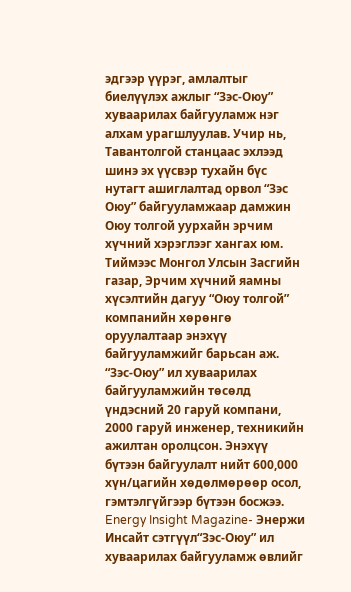эдгээр үүрэг, амлалтыг биелүүлэх ажлыг “Зэс-Оюу” хуваарилах байгууламж нэг алхам урагшлуулав. Учир нь, Тавантолгой станцаас эхлээд шинэ эх үүсвэр тухайн бүс нутагт ашиглалтад орвол “Зэс Оюу” байгууламжаар дамжин Оюу толгой уурхайн эрчим хүчний хэрэглээг хангах юм.
Тиймээс Монгол Улсын Засгийн газар, Эрчим хүчний яамны хүсэлтийн дагуу “Оюу толгой” компанийн хөрөнгө оруулалтаар энэхүү байгууламжийг барьсан аж. “Зэс-Оюу” ил хуваарилах байгууламжийн төсөлд үндэсний 20 гаруй компани, 2000 гаруй инженер, техникийн ажилтан оролцсон. Энэхүү бүтээн байгуулалт нийт 600,000 хүн/цагийн хөдөлмөрөөр осол, гэмтэлгүйгээр бүтээн босжээ.
Energy Insight Magazine- Энержи Инсайт сэтгүүл“Зэс-Оюу” ил хуваарилах байгууламж өвлийг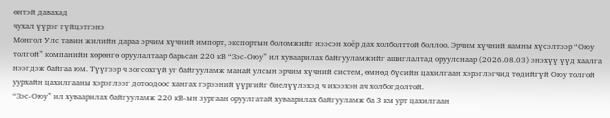өнтэй давахад
чухал үүрэг гүйцэтгэнэ
Монгол Улс тавин жилийн дараа эрчим хүчний импорт, экспортын боломжийг нээсэн хоёр дах холболттой боллоо. Эрчим хүчний яамны хүсэлтээр “Оюу толгой” компанийн хөрөнгө оруулалтаар барьсан 220 кВ “Зэс-Оюу” ил хуваарилах байгууламжийг ашиглалтад оруулснаар (2026.08.03) энэхүү үүд хаалга нээгдэж байгаа юм. Түүгээр ч зогсохгүй уг байгууламж манай улсын эрчим хүчний систем, өмнөд бүсийн цахилгаан хэрэглэгчид төдийгүй Оюу толгой уурхайн цахилгааны хэрэглээг дотоодоос хангах гэрээний үүргийг биелүүлэхэд ч ихээхэн ач холбогдолтой.
“Зэс-Оюу” ил хуваарилах байгууламж 220 кВ-ын зургаан оруулгатай хуваарилах байгууламж ба 3 км урт цахилгаан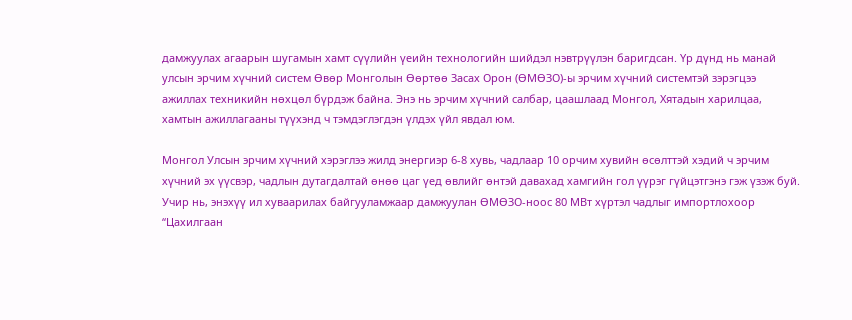дамжуулах агаарын шугамын хамт сүүлийн үеийн технологийн шийдэл нэвтрүүлэн баригдсан. Үр дүнд нь манай улсын эрчим хүчний систем Өвөр Монголын Өөртөө Засах Орон (ӨМӨЗО)-ы эрчим хүчний системтэй зэрэгцээ ажиллах техникийн нөхцөл бүрдэж байна. Энэ нь эрчим хүчний салбар, цаашлаад Монгол, Хятадын харилцаа, хамтын ажиллагааны түүхэнд ч тэмдэглэгдэн үлдэх үйл явдал юм.

Монгол Улсын эрчим хүчний хэрэглээ жилд энергиэр 6-8 хувь, чадлаар 10 орчим хувийн өсөлттэй хэдий ч эрчим хүчний эх үүсвэр, чадлын дутагдалтай өнөө цаг үед өвлийг өнтэй давахад хамгийн гол үүрэг гүйцэтгэнэ гэж үзэж буй. Учир нь, энэхүү ил хуваарилах байгууламжаар дамжуулан ӨМӨЗО-ноос 80 МВт хүртэл чадлыг импортлохоор “Цахилгаан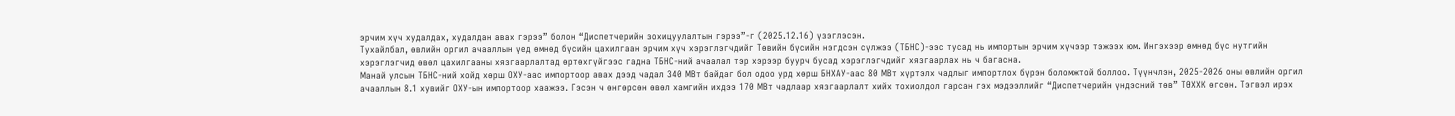эрчим хүч худалдах, худалдан авах гэрээ” болон “Диспетчерийн зохицуулалтын гэрээ”-г (2025.12.16) үзэглэсэн.
Тухайлбал, өвлийн оргил ачааллын үед өмнөд бүсийн цахилгаан эрчим хүч хэрэглэгчдийг Төвийн бүсийн нэгдсэн сүлжээ (ТБНС)-ээс тусад нь импортын эрчим хүчээр тэжээх юм. Ингэхээр өмнөд бүс нутгийн хэрэглэгчид өвөл цахилгааны хязгаарлалтад өртөхгүйгээс гадна ТБНС-ний ачаалал тэр хэрээр буурч бусад хэрэглэгчдийг хязгаарлах нь ч багасна.
Манай улсын ТБНС-ний хойд хөрш ОХУ-аас импортоор авах дээд чадал 340 МВт байдаг бол одоо урд хөрш БНХАУ-аас 80 МВт хүртэлх чадлыг импортлох бүрэн боломжтой боллоо. Түүнчлэн, 2025-2026 оны өвлийн оргил ачааллын 8.1 хувийг ОХУ-ын импортоор хаажээ. Гэсэн ч өнгөрсөн өвөл хамгийн ихдээ 170 МВт чадлаар хязгаарлалт хийх тохиолдол гарсан гэх мэдээллийг “Диспетчерийн үндэсний төв” ТӨХХК өгсөн. Тэгвэл ирэх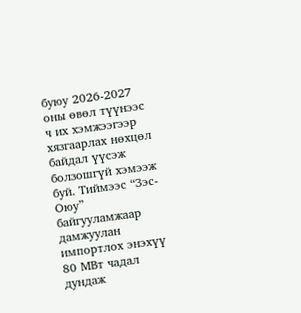буюу 2026-2027 оны өвөл түүнээс ч их хэмжээгээр хязгаарлах нөхцөл байдал үүсэж болзошгүй хэмээж буй. Тиймээс “Зэс-Оюу” байгууламжаар дамжуулан импортлох энэхүү 80 МВт чадал дундаж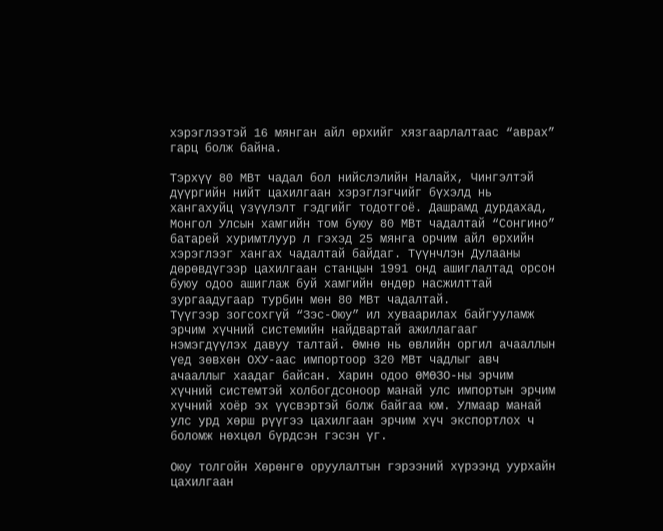хэрэглээтэй 16 мянган айл өрхийг хязгаарлалтаас “аврах” гарц болж байна.

Тэрхүү 80 МВт чадал бол нийслэлийн Налайх, Чингэлтэй дүүргийн нийт цахилгаан хэрэглэгчийг бүхэлд нь хангахуйц үзүүлэлт гэдгийг тодотгоё. Дашрамд дурдахад, Монгол Улсын хамгийн том буюу 80 МВт чадалтай “Сонгино” батарей хуримтлуур л гэхэд 25 мянга орчим айл өрхийн хэрэглээг хангах чадалтай байдаг. Түүнчлэн Дулааны дөрөвдүгээр цахилгаан станцын 1991 онд ашиглалтад орсон буюу одоо ашиглаж буй хамгийн өндөр насжилттай зургаадугаар турбин мөн 80 МВт чадалтай.
Түүгээр зогсохгүй “Зэс-Оюу” ил хуваарилах байгууламж эрчим хүчний системийн найдвартай ажиллагааг нэмэгдүүлэх давуу талтай. Өмнө нь өвлийн оргил ачааллын үед зөвхөн ОХУ-аас импортоор 320 МВт чадлыг авч ачааллыг хаадаг байсан. Харин одоо ӨМӨЗО-ны эрчим хүчний системтэй холбогдсоноор манай улс импортын эрчим хүчний хоёр эх үүсвэртэй болж байгаа юм. Улмаар манай улс урд хөрш рүүгээ цахилгаан эрчим хүч экспортлох ч боломж нөхцөл бүрдсэн гэсэн үг.

Оюу толгойн Хөрөнгө оруулалтын гэрээний хүрээнд уурхайн цахилгаан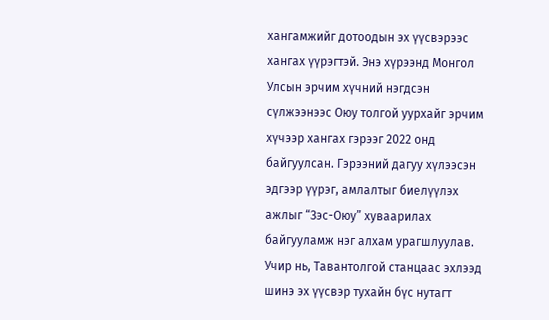хангамжийг дотоодын эх үүсвэрээс хангах үүрэгтэй. Энэ хүрээнд Монгол Улсын эрчим хүчний нэгдсэн сүлжээнээс Оюу толгой уурхайг эрчим хүчээр хангах гэрээг 2022 онд байгуулсан. Гэрээний дагуу хүлээсэн эдгээр үүрэг, амлалтыг биелүүлэх ажлыг “Зэс-Оюу” хуваарилах байгууламж нэг алхам урагшлуулав. Учир нь, Тавантолгой станцаас эхлээд шинэ эх үүсвэр тухайн бүс нутагт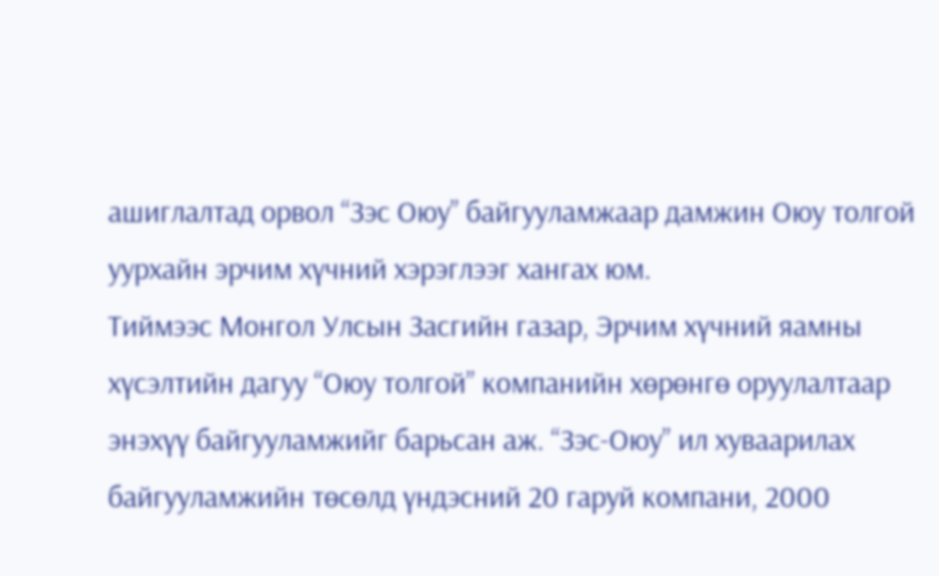ашиглалтад орвол “Зэс Оюу” байгууламжаар дамжин Оюу толгой уурхайн эрчим хүчний хэрэглээг хангах юм.
Тиймээс Монгол Улсын Засгийн газар, Эрчим хүчний яамны хүсэлтийн дагуу “Оюу толгой” компанийн хөрөнгө оруулалтаар энэхүү байгууламжийг барьсан аж. “Зэс-Оюу” ил хуваарилах байгууламжийн төсөлд үндэсний 20 гаруй компани, 2000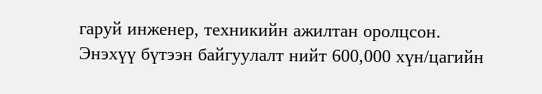гаруй инженер, техникийн ажилтан оролцсон. Энэхүү бүтээн байгуулалт нийт 600,000 хүн/цагийн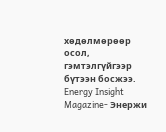хөдөлмөрөөр осол, гэмтэлгүйгээр бүтээн босжээ.
Energy Insight Magazine- Энержи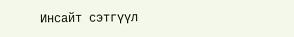Инсайт сэтгүүл